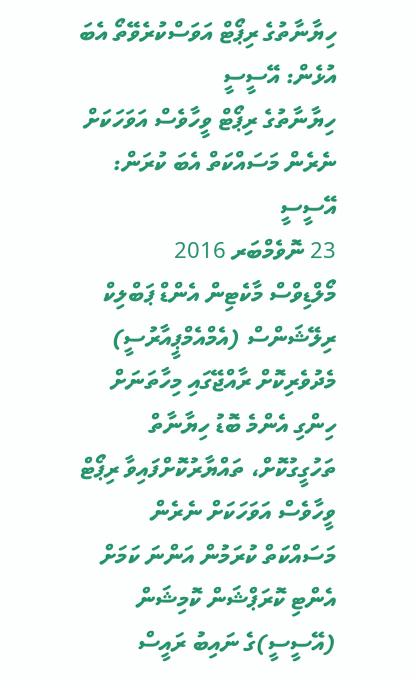ހިޔާނާތުގެ ރިޕޯޓް އަވަސްކުރެވޭތޯ އެބަ އުޅެން: އޭސީސީ
ހިޔާނާތުގެ ރިޕޯޓް ވީހާވެސް އަވަހަކަށް ނެރެން މަސައްކަތް އެބަ ކުރަން: އޭސީސީ
23 ނޮވެމްބަރ 2016
މޯލްޑިވްސް މާކެޓިން އެންޑް ޕަބްލިކް ރިލޭޝަންސް (އެމްއެމްޕީއާރުސީ) މެދުވެރިކޮށް ރާއްޖޭގައި މިހާތަނަށް ހިންގި އެންމެ ބޮޑު ހިޔާނާތް ތަހުގީގުކޮށް، ތައްޔާރުކޮށްފައިވާ ރިޕޯޓް ވީހާވެސް އަވަހަކަށް ނެރެން މަސައްކަތް ކުރަމުން އަންނަ ކަމަށް އެންޓި ކޮރަޕްޝަން ކޮމިޝަން (އޭސީސީ)ގެ ނައިބު ރައީސް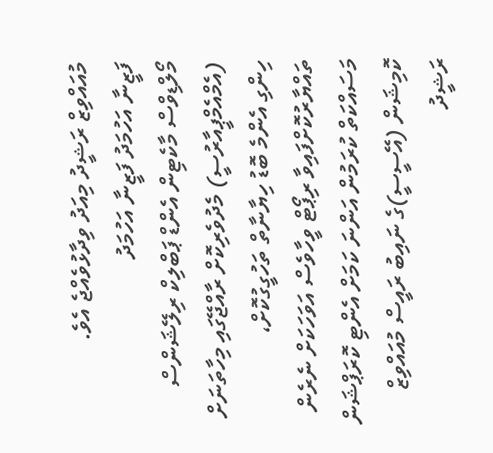މުއައްވިޒް ރަޝީދު މިއަދު ވިދާޅުވެއްޖެ އެވެ.
ފަޒީނާ އަހުމަދު ފަޒީނާ އަހުމަދު
މޯލްޑިވްސް މާކެޓިން އެންޑް ޕަބްލިކް ރިލޭޝަންސް (އެމްއެމްޕީއާރުސީ) މެދުވެރިކޮށް ރާއްޖޭގައި މިހާތަނަށް ހިންގި އެންމެ ބޮޑު ހިޔާނާތް ތަހުގީގުކޮށް، ތައްޔާރުކޮށްފައިވާ ރިޕޯޓް ވީހާވެސް އަވަހަކަށް ނެރެން މަސައްކަތް ކުރަމުން އަންނަ ކަމަށް އެންޓި ކޮރަޕްޝަން ކޮމިޝަން (އޭސީސީ)ގެ ނައިބު ރައީސް މުއައްވިޒް ރަޝީދު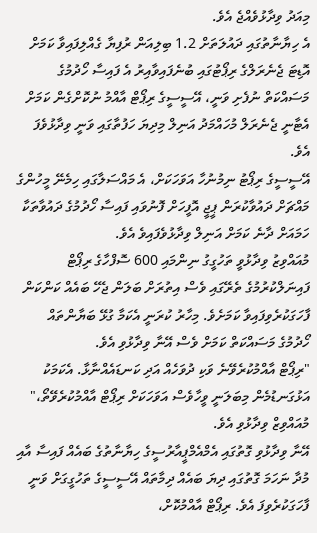މިއަދު ވިދާޅުވެއްޖެ އެވެ.
އެ ހިޔާނާތުގައި ދައުލަތަށް 1.2 ބިލިއަން ރުފިޔާ ގެއްލިފައިވާ ކަމަށް އޮޑިޓަ ޖެނެރަލްގެ ރިޕޯޓުގައި ބުނެފައިވާއިރު އެ ފައިސާ ހޯދުމުގެ މަސައްކަތް ނުފެށި ވަނީ، އޭސީސީގެ ރިޕޯޓް އާއްމު ނުކޮށްގެން ކަމަށް އެޓާނީ ޖެނެރަލް މުހައްމަދު އަނިލް މިދިޔަ ހަފުތާގައި ވަނީ ވިދާޅުވެފަ އެވެ.
އޭސީސީގެ ރިޕޯޓު ނިމުނުހާ އަވަހަކަށް، އެ މައްސަލާގައި ހިމެނޭ މީހުންގެ މައްޗަށް ދައުވާކުރަން ޕީޖީ އޮފީހަށް ފޮނުވައި ފައިސާ ހޯދުމުގެ ދައުވާތަކާ ހަމައަށް ދާނެ ކަމަށް އަނިލް ވިދާޅުވެފައިވެ އެވެ.
މުއައްވިޒު ވިދާޅުވީ ތަހުގީގު ނިންމައި 600 ސޮފްހާގެ ރިޕޯޓް ފައިނަލްކުރުމުގެ ތެރޭގައި ވެސް އިތުރަށް ބަލަން ޖެހޭ ބައެއް ކަންކަން ފާހަގަކުރެވިފައިވާ ކަމަށެވެ. މިހާރު ކުރަނީ އެކަމާ ގުޅޭ ބަޔާންތައް ހޯދުމުގެ މަސައްކަތް ކަމަށް ވެސް އޭނާ ވިދާޅުވި އެވެ.
"ރިޕޯޓް އާއްމުކުރެވޭނެ ވަކި ދުވަހެއް އަދި ކަނޑައެއްނާޅާ. އެކަމަކު އަޅުގަނޑުމެން މިބަލަނީ ވީހާވެސް އަވަހަކަށް ރިޕޯޓް އާއްމުކުރެވޭތޯ،" މުއައްވިޒް ވިދާޅުވި އެވެ.
އޭނާ ވިދާޅުވި ގޮތުގައި އެމްއެމްޕީއާރުސީގެ ހިޔާނާތުގެ ބައެއް ފައިސާ އާއި މުދާ ނަހަމަ ގޮތުގައި ދިޔަ ބައެއް ދިމާތައް އޭސީސީގެ ތަހުގީގަށް ވަނީ ފާހަގަކުރެވިފަ އެވެ. ރިޕޯޓް އާއްމުކޮށް،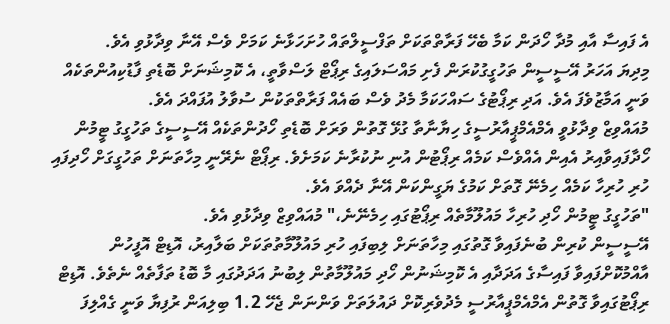އެ ފައިސާ އާއި މުދާ ހޯދަން ކަމާ ބެހޭ ފަރާތްތަކަށް ތަފްސީލްތައް ހުށަހަޅާނެ ކަމަށް ވެސް އޭނާ ވިދާޅުވި އެވެ.
މިދިޔަ އަހަރު އޭސީސީން ތަހުގީގުކުރަން ފެށި މައްސަލައިގެ ރިޕޯޓް ލަސްވާތީ، އެ ކޮމިޝަނަށް ބޮޑެތި ފާޑުކިއުންތަކެއް ވަނީ އަމާޒުވެފަ އެވެ. އަދި ރިޕޯޓުގެ ސައްހަކަމާ މެދު ވެސް ބައެއް ފަރާތްތަކުން ސުވާލު އުފައްދަ އެވެ.
މުއައްވިޒް ވިދާޅުވީ އެމްއެމްޕީއާރުސީގެ ހިޔާނާތާ ގުޅޭ ގޮތުން ވަރަށް ބޮޑެތި ހޯދުންތަކެއް އޭސީސީގެ ތަހުގީގު ޓީމުން ހޯދާފައިވާއިރު އެއިން އެއްވެސް ކަމެއް ރިޕޯޓުން އުނި ނުކުރާނެ ކަމަށެވެ. ރިޕޯޓް ނެރޭނީ މިހާތަނަށް ތަހުގީގަށް ހޯދިފައި ހުރި ހުރިހާ ކަމެއް ހިމެނޭ ގޮތަށް ކަމުގެ ޔަގީންކަން އޭނާ ދެއްވަ އެވެ.
"ތަހުގީގު ޓީމުން ހޯދި ހުރިހާ މައުލޫމާތެއް ރިޕޯޓުގައި ހިމެނޭނެ،" މުއައްވިޒް ވިދާޅުވި އެވެ.
އޭސީސީން ކުރިން ބުނެފައިވާ ގޮތުގައި މިހާތަނަށް ލިބިފައި ހުރި މައުލޫމާތުތަކަށް ބަލާއިރު، އޮޑިޓް އޮފީހުން އާއްމުކޮށްފައިވާ ފައިސާގެ އަދަދާއި އެ ކޮމިޝަނުން ހޯދި މައުލޫމާތުން ލިބުނު އަދަދުގައި މާ ބޮޑު ތަފާތެއް ނެތެވެ. އޮޑިޓް ރިޕޯޓުގައިވާ ގޮތުން އެމްއެމްޕީއާރުސީ މެދުވެރިކޮށް ދައުލަތަށް ވަންނަން ޖެހޭ 1.2 ބިލިއަން ރުފިޔާ ވަނީ ގެއްލިފަ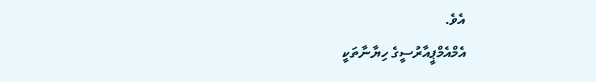އެވެ.
އެމްއެމްޕީއާރުސީގެ ހިޔާނާތަކީ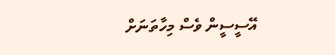އޭސީސީން ވެސް މިހާތަނަށް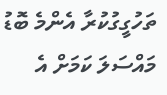ތަހުގީގުކުރާ އެންމެ ބޮޑު މައްސަލަ ކަމަށް އެ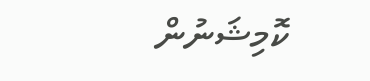ކޮމިޝަނުން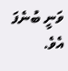ވަނީ ބުނެފަ އެވެ.